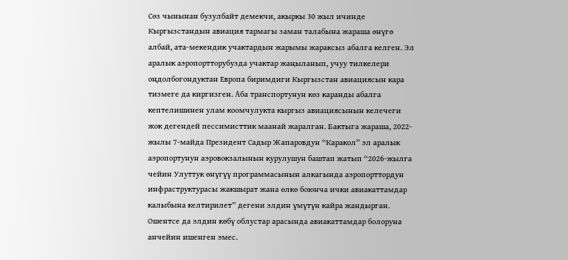Сөз чынынан бузулбайт демекчи, акыркы 30 жыл ичинде Кыргызстандын авиация тармагы заман талабына жараша өнүгө албай, ата-мекендик учактардын жарымы жараксыз абалга келген. Эл аралык аэропортторубузда учактар жаңыланып, учуу тилкелери оңдолбогондуктан Европа биримдиги Кыргызстан авиациясын кара тизмеге да киргизген. Аба транспортунун көз каранды абалга кептелишинен улам коомчулукта кыргыз авиациясынын келечеги жок дегендей пессимисттик маанай жаралган. Бактыга жараша, 2022-жылы 7-майда Президент Садыр Жапаровдун “Каракол” эл аралык аэропортунун аэровокзалынын курулушун баштап жатып “2026-жылга чейин Улуттук өнүгүү программасынын алкагында аэропорттордун инфраструктурасы жакшырат жана өлкө боюнча ички авиакаттамдар калыбына келтирилет” дегени элдин үмүтүн кайра жандырган. Ошентсе да элдин көбү облустар арасында авиакаттамдар болоруна анчейин ишенген эмес.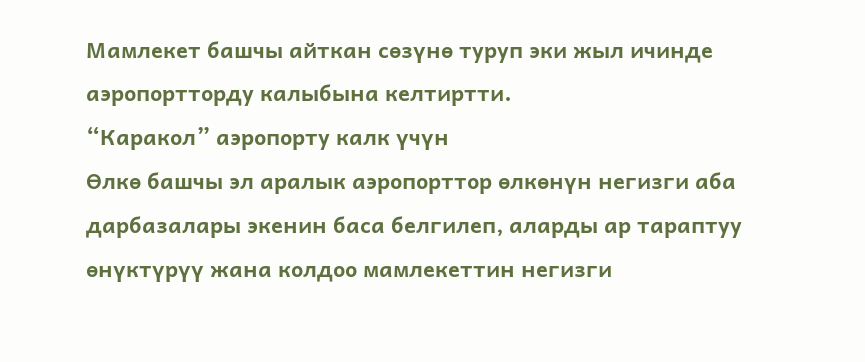Мамлекет башчы айткан сөзүнө туруп эки жыл ичинде аэропортторду калыбына келтиртти.
“Каракол” аэропорту калк үчүн
Өлкө башчы эл аралык аэропорттор өлкөнүн негизги аба дарбазалары экенин баса белгилеп, аларды ар тараптуу өнүктүрүү жана колдоо мамлекеттин негизги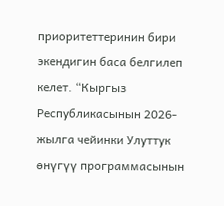приоритеттеринин бири экендигин баса белгилеп келет. “Кыргыз Республикасынын 2026-жылга чейинки Улуттук өнүгүү программасынын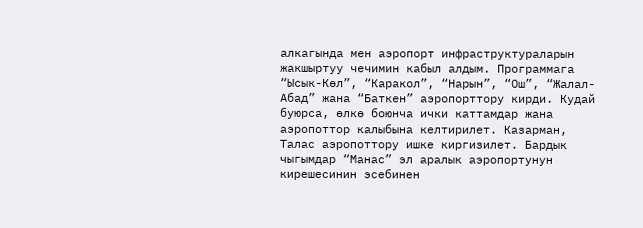алкагында мен аэропорт инфраструктураларын жакшыртуу чечимин кабыл алдым. Программага “Ысык-Көл”, “Каракол”, “Нарын”, “Ош”, “Жалал-Абад” жана “Баткен” аэропорттору кирди. Кудай буюрса, өлкө боюнча ички каттамдар жана аэропоттор калыбына келтирилет. Казарман, Талас аэропоттору ишке киргизилет. Бардык чыгымдар “Манас” эл аралык аэропортунун кирешесинин эсебинен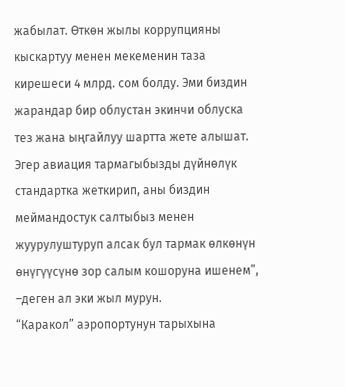жабылат. Өткөн жылы коррупцияны кыскартуу менен мекеменин таза кирешеси 4 млрд. сом болду. Эми биздин жарандар бир облустан экинчи облуска тез жана ыңгайлуу шартта жете алышат. Эгер авиация тармагыбызды дүйнөлүк стандартка жеткирип, аны биздин меймандостук салтыбыз менен жуурулуштуруп алсак бул тармак өлкөнүн өнүгүүсүнө зор салым кошоруна ишенем”, –деген ал эки жыл мурун.
“Каракол” аэропортунун тарыхына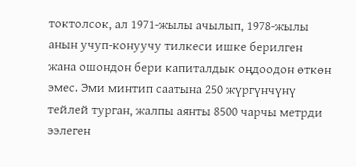токтолсок, ал 1971-жылы ачылып, 1978-жылы анын учуп-конуучу тилкеси ишке берилген жана ошондон бери капиталдык оңдоодон өткөн эмес. Эми минтип саатына 250 жүргүнчүнү тейлей турган, жалпы аянты 8500 чарчы метрди ээлеген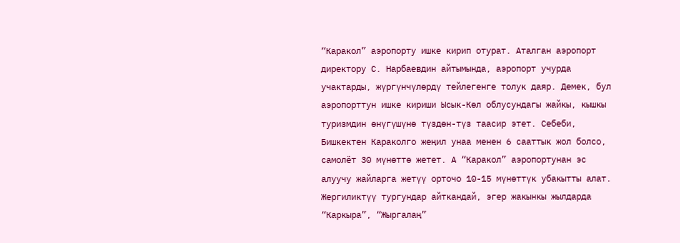“Каракол” аэропорту ишке кирип отурат. Аталган аэропорт директору С. Нарбаевдин айтымында, аэропорт учурда учактарды, жүргүнчүлөрдү тейлегенге толук даяр. Демек, бул аэропорттун ишке кириши Ысык-Көл облусундагы жайкы, кышкы туризмдин өнүгүшүнө түздөн-түз таасир этет. Себеби, Бишкектен Караколго жеңил унаа менен 6 сааттык жол болсо, самолёт 30 мүнөттө жетет. А “Каракол” аэропортунан эс алуучу жайларга жетүү орточо 10-15 мүнөттүк убакытты алат. Жергиликтүү тургундар айткандай, эгер жакынкы жылдарда “Каркыра”, “Жыргалаң”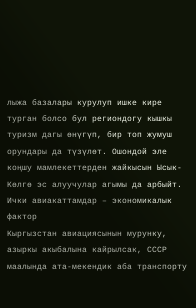лыжа базалары курулуп ишке кире турган болсо бул региондогу кышкы туризм дагы өнүгүп, бир топ жумуш орундары да түзүлөт. Ошондой эле коңшу мамлекеттерден жайкысын Ысык-Көлгө эс алуучулар агымы да арбыйт.
Ички авиакаттамдар – экономикалык фактор
Кыргызстан авиациясынын мурунку, азыркы акыбалына кайрылсак, СССР маалында ата-мекендик аба транспорту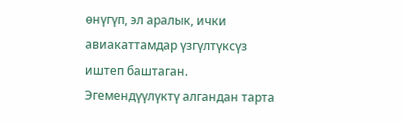өнүгүп, эл аралык, ички авиакаттамдар үзгүлтүксүз иштеп баштаган. Эгемендүүлүктү алгандан тарта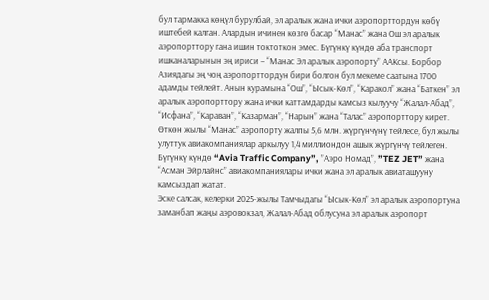бул тармакка көңүл бурулбай, эл аралык жана ички аэропорттордун көбү иштебей калган. Алардын ичинен көзгө басар “Манас” жана Ош эл аралык аэропорттору гана ишин токтоткон эмес. Бүгүнкү күндө аба транспорт ишканаларынын эң ириси – “Манас Эл аралык аэропорту” ААКсы. Борбор Азиядагы эң чоң аэропорттордун бири болгон бул мекеме саатына 1700 адамды тейлейт. Анын курамына “Ош”, “Ысык-Көл”, “Каракол” жана “Баткен” эл аралык аэропорттору жана ички каттамдарды камсыз кылуучу “Жалал-Абад”, “Исфана”, “Караван”, “Казарман”, “Нарын” жана “Талас” аэропорттору кирет. Өткөн жылы “Манас” аэропорту жалпы 5,6 млн. жүргүнчүнү тейлесе, бул жылы улуттук авиакомпаниялар аркылуу 1,4 миллиондон ашык жүргүнчү тейлеген. Бүгүнкү күндө “Avia Traffic Company”, ”Аэро Номад”, ”TEZ JET” жана “Асман Эйрлайнс” авиакомпаниялары ички жана эл аралык авиаташууну камсыздап жатат.
Эске салсак, келерки 2025-жылы Тамчыдагы “Ысык-Көл” эл аралык аэропортуна заманбап жаңы аэровокзал, Жалал-Абад облусуна эл аралык аэропорт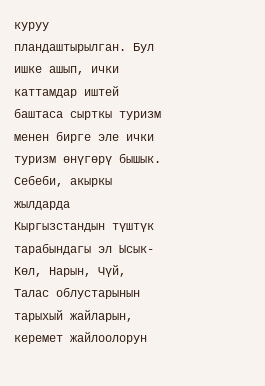куруу пландаштырылган. Бул ишке ашып, ички каттамдар иштей баштаса сырткы туризм менен бирге эле ички туризм өнүгөрү бышык. Себеби, акыркы жылдарда Кыргызстандын түштүк тарабындагы эл Ысык-Көл, Нарын, Чүй, Талас облустарынын тарыхый жайларын, керемет жайлоолорун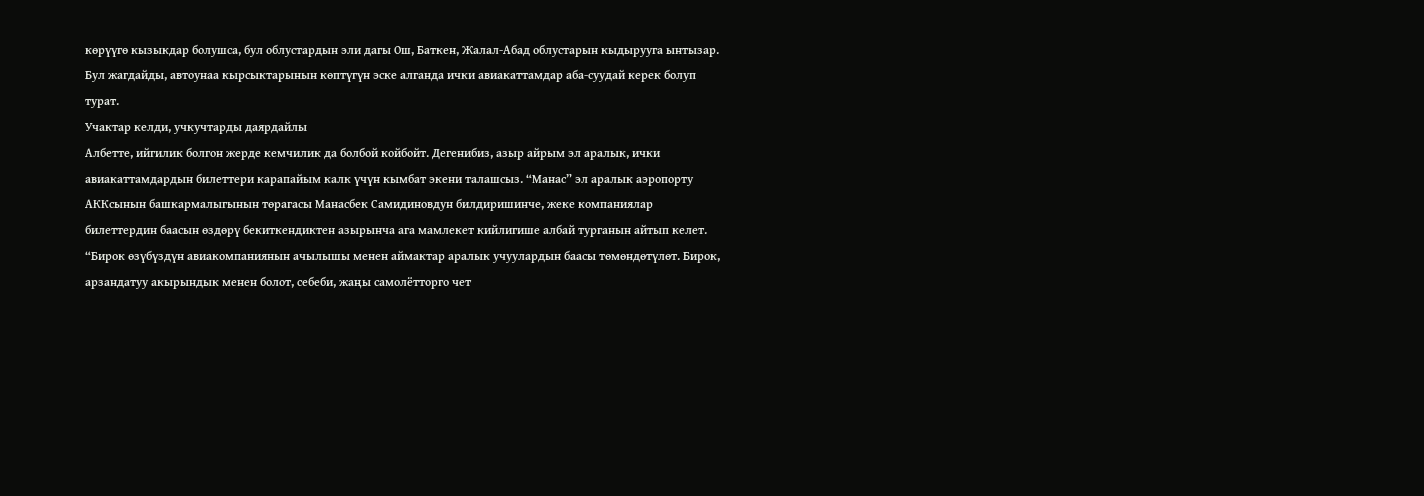көрүүгө кызыкдар болушса, бул облустардын эли дагы Ош, Баткен, Жалал-Абад облустарын кыдырууга ынтызар. Бул жагдайды, автоунаа кырсыктарынын көптүгүн эске алганда ички авиакаттамдар аба-суудай керек болуп турат.
Учактар келди, учкучтарды даярдайлы
Албетте, ийгилик болгон жерде кемчилик да болбой койбойт. Дегенибиз, азыр айрым эл аралык, ички авиакаттамдардын билеттери карапайым калк үчүн кымбат экени талашсыз. “Манас” эл аралык аэропорту АККсынын башкармалыгынын төрагасы Манасбек Самидиновдун билдиришинче, жеке компаниялар билеттердин баасын өздөрү бекиткендиктен азырынча ага мамлекет кийлигише албай турганын айтып келет. “Бирок өзүбүздүн авиакомпаниянын ачылышы менен аймактар аралык учуулардын баасы төмөндөтүлөт. Бирок, арзандатуу акырындык менен болот, себеби, жаңы самолётторго чет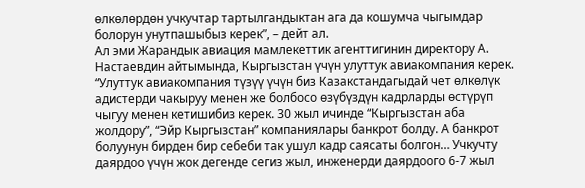өлкөлөрдөн учкучтар тартылгандыктан ага да кошумча чыгымдар болорун унутпашыбыз керек”, – дейт ал.
Ал эми Жарандык авиация мамлекеттик агенттигинин директору А. Настаевдин айтымында, Кыргызстан үчүн улуттук авиакомпания керек. “Улуттук авиакомпания түзүү үчүн биз Казакстандагыдай чет өлкөлүк адистерди чакыруу менен же болбосо өзүбүздүн кадрларды өстүрүп чыгуу менен кетишибиз керек. 30 жыл ичинде “Кыргызстан аба жолдору”, “Эйр Кыргызстан” компаниялары банкрот болду. А банкрот болуунун бирден бир себеби так ушул кадр саясаты болгон… Учкучту даярдоо үчүн жок дегенде сегиз жыл, инженерди даярдоого 6-7 жыл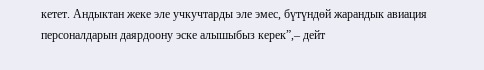кетет. Андыктан жеке эле учкучтарды эле эмес, бүтүндөй жарандык авиация персоналдарын даярдоону эске алышыбыз керек”,– дейт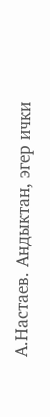А.Настаев. Андыктан, эгер ички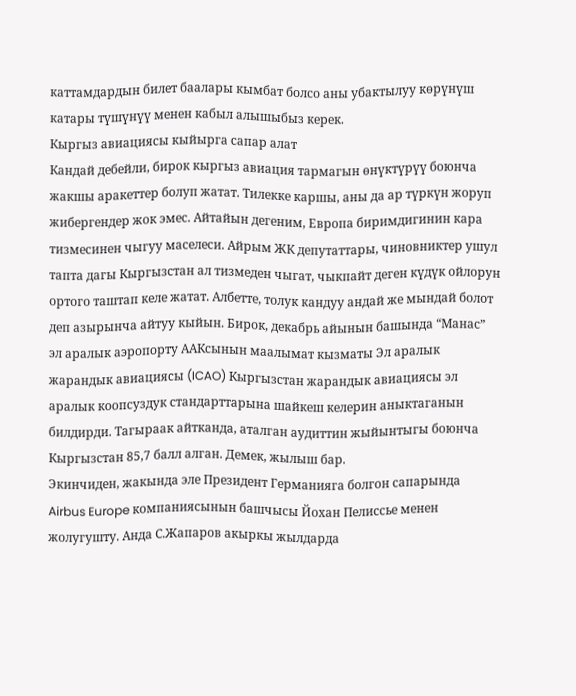каттамдардын билет баалары кымбат болсо аны убактылуу көрүнүш катары түшүнүү менен кабыл алышыбыз керек.
Кыргыз авиациясы кыйырга сапар алат
Кандай дебейли, бирок кыргыз авиация тармагын өнүктүрүү боюнча жакшы аракеттер болуп жатат. Тилекке каршы, аны да ар түркүн жоруп жибергендер жок эмес. Айтайын дегеним, Европа биримдигинин кара тизмесинен чыгуу маселеси. Айрым ЖК депутаттары, чиновниктер ушул тапта дагы Кыргызстан ал тизмеден чыгат, чыкпайт деген күдүк ойлорун ортого таштап келе жатат. Албетте, толук кандуу андай же мындай болот деп азырынча айтуу кыйын. Бирок, декабрь айынын башында “Манас” эл аралык аэропорту ААКсынын маалымат кызматы Эл аралык жарандык авиацияcы (ICAO) Кыргызстан жарандык авиациясы эл аралык коопсуздук стандарттарына шайкеш келерин аныктаганын билдирди. Тагыраак айтканда, аталган аудиттин жыйынтыгы боюнча Кыргызстан 85,7 балл алган. Демек, жылыш бар.
Экинчиден, жакында эле Президент Германияга болгон сапарында Airbus Europe компаниясынын башчысы Йохан Пелиссье менен жолугушту. Анда С.Жапаров акыркы жылдарда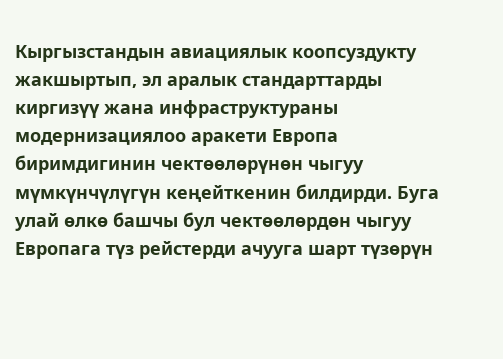Кыргызстандын авиациялык коопсуздукту жакшыртып, эл аралык стандарттарды киргизүү жана инфраструктураны модернизациялоо аракети Европа биримдигинин чектөөлөрүнөн чыгуу мүмкүнчүлүгүн кеңейткенин билдирди. Буга улай өлкө башчы бул чектөөлөрдөн чыгуу Европага түз рейстерди ачууга шарт түзөрүн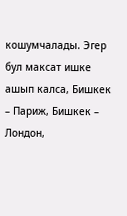кошумчалады. Эгер бул максат ишке ашып калса, Бишкек – Париж, Бишкек – Лондон,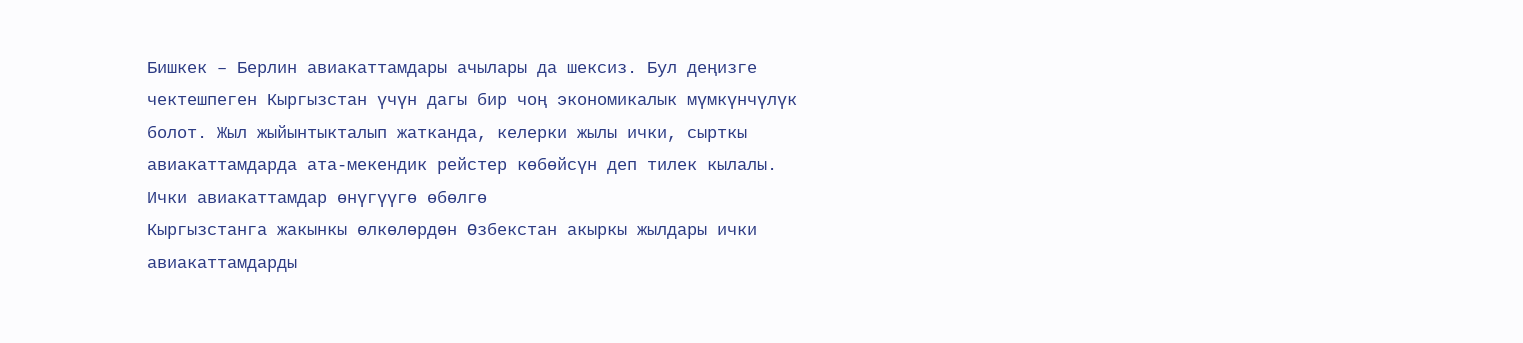Бишкек – Берлин авиакаттамдары ачылары да шексиз. Бул деңизге чектешпеген Кыргызстан үчүн дагы бир чоң экономикалык мүмкүнчүлүк болот. Жыл жыйынтыкталып жатканда, келерки жылы ички, сырткы авиакаттамдарда ата-мекендик рейстер көбөйсүн деп тилек кылалы.
Ички авиакаттамдар өнүгүүгө өбөлгө
Кыргызстанга жакынкы өлкөлөрдөн Өзбекстан акыркы жылдары ички авиакаттамдарды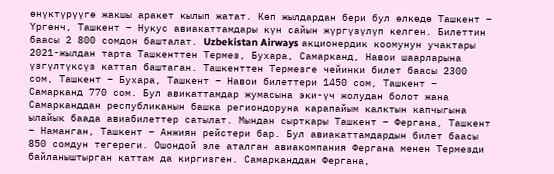өнүктүрүүгө жакшы аракет кылып жатат. Көп жылдардан бери бул өлкөдө Ташкент – Үргөнч, Ташкент – Нукус авиакаттамдары күн сайын жүргүзүлүп келген. Билеттин баасы 2 800 сомдон башталат. Uzbekistan Airways акционердик коомунун учактары 2021-жылдан тарта Ташкенттен Термез, Бухара, Самарканд, Навои шаарларына үзгүлтүксүз каттап баштаган. Ташкенттен Термезге чейинки билет баасы 2300 сом, Ташкент – Бухара, Ташкент – Навои билеттери 1450 сом, Ташкент – Самарканд 770 сом. Бул авикаттамдар жумасына эки-үч жолудан болот жана Самарканддан республиканын башка региондоруна карапайым калктын капчыгына ылайык баада авиабилеттер сатылат. Мындан сырткары Ташкент – Фергана, Ташкент – Наманган, Ташкент – Анжиян рейстери бар. Бул авиакаттамдардын билет баасы 850 сомдун тегереги. Ошондой эле аталган авиакомпания Фергана менен Термезди байланыштырган каттам да киргизген. Самарканддан Фергана,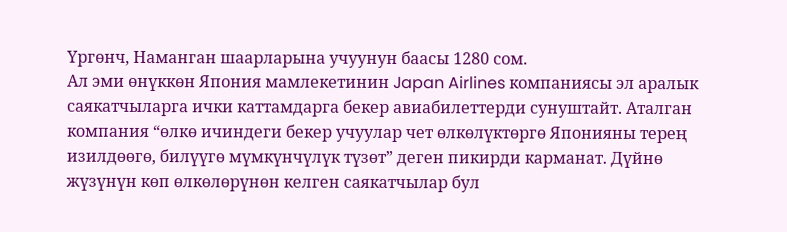Үргөнч, Наманган шаарларына учуунун баасы 1280 сом.
Ал эми өнүккөн Япония мамлекетинин Japan Airlines компаниясы эл аралык саякатчыларга ички каттамдарга бекер авиабилеттерди сунуштайт. Аталган компания “өлкө ичиндеги бекер учуулар чет өлкөлүктөргө Японияны терең изилдөөгө, билүүгө мүмкүнчүлүк түзөт” деген пикирди карманат. Дүйнө жүзүнүн көп өлкөлөрүнөн келген саякатчылар бул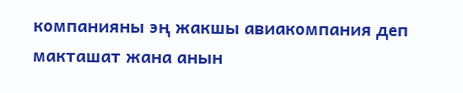компанияны эң жакшы авиакомпания деп макташат жана анын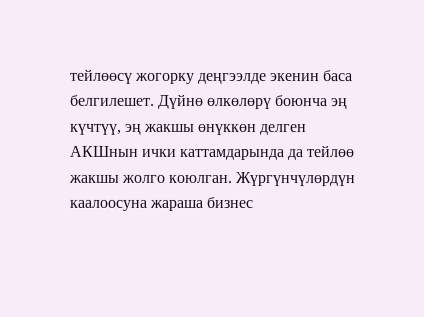тейлөөсү жогорку деңгээлде экенин баса белгилешет. Дүйнө өлкөлөрү боюнча эң күчтүү, эң жакшы өнүккөн делген АКШнын ички каттамдарында да тейлөө жакшы жолго коюлган. Жүргүнчүлөрдүн каалоосуна жараша бизнес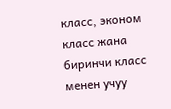класс, эконом класс жана биринчи класс менен учуу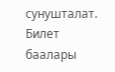сунушталат. Билет баалары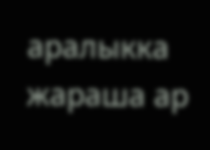аралыкка жараша ар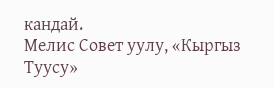кандай.
Мелис Совет уулу, «Кыргыз Туусу»